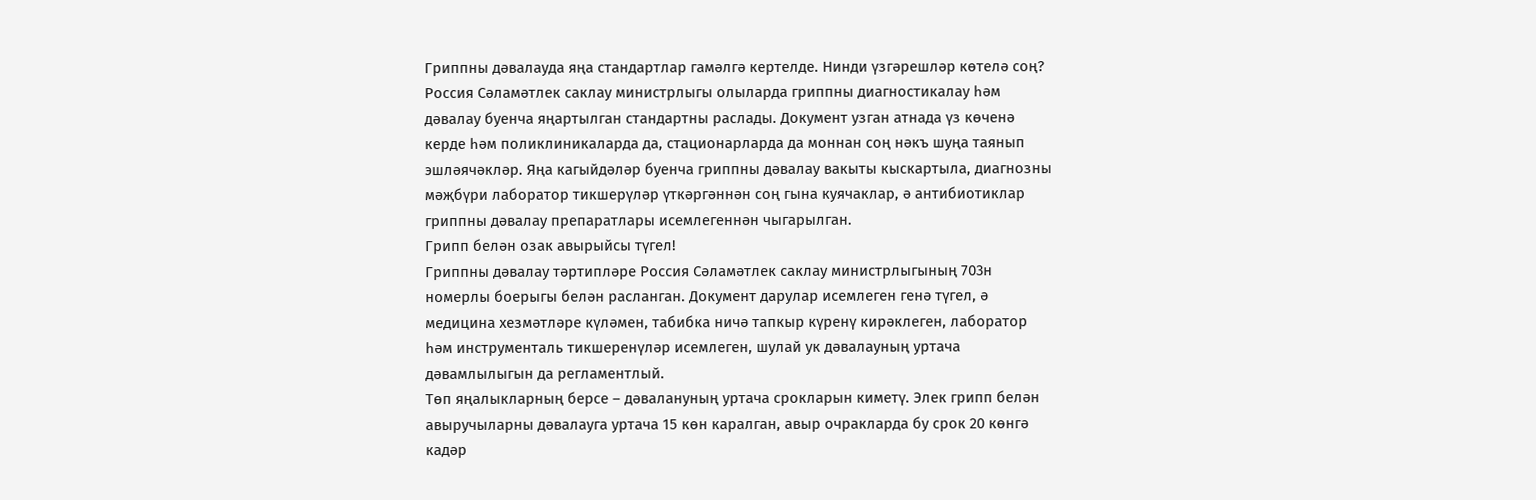Гриппны дәвалауда яңа стандартлар гамәлгә кертелде. Нинди үзгәрешләр көтелә соң?
Россия Сәламәтлек саклау министрлыгы олыларда гриппны диагностикалау һәм дәвалау буенча яңартылган стандартны раслады. Документ узган атнада үз көченә керде һәм поликлиникаларда да, стационарларда да моннан соң нәкъ шуңа таянып эшләячәкләр. Яңа кагыйдәләр буенча гриппны дәвалау вакыты кыскартыла, диагнозны мәҗбүри лаборатор тикшерүләр үткәргәннән соң гына куячаклар, ә антибиотиклар гриппны дәвалау препаратлары исемлегеннән чыгарылган.
Грипп белән озак авырыйсы түгел!
Гриппны дәвалау тәртипләре Россия Сәламәтлек саклау министрлыгының 703н номерлы боерыгы белән расланган. Документ дарулар исемлеген генә түгел, ә медицина хезмәтләре күләмен, табибка ничә тапкыр күренү кирәклеген, лаборатор һәм инструменталь тикшеренүләр исемлеген, шулай ук дәвалауның уртача дәвамлылыгын да регламентлый.
Төп яңалыкларның берсе – дәвалануның уртача срокларын киметү. Элек грипп белән авыручыларны дәвалауга уртача 15 көн каралган, авыр очракларда бу срок 20 көнгә кадәр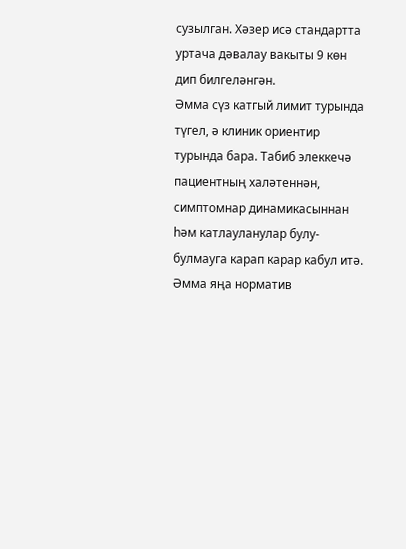сузылган. Хәзер исә стандартта уртача дәвалау вакыты 9 көн дип билгеләнгән.
Әмма сүз катгый лимит турында түгел, ә клиник ориентир турында бара. Табиб элеккечә пациентның халәтеннән, симптомнар динамикасыннан һәм катлауланулар булу-булмауга карап карар кабул итә. Әмма яңа норматив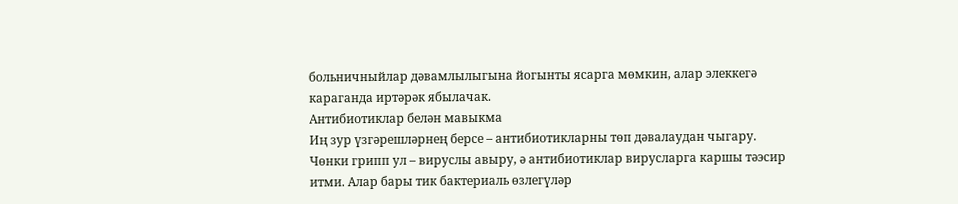больничныйлар дәвамлылыгына йогынты ясарга мөмкин, алар элеккегә караганда иртәрәк ябылачак.
Антибиотиклар белән мавыкма
Иң зур үзгәрешләрнең берсе – антибиотикларны төп дәвалаудан чыгару. Чөнки грипп ул – вируслы авыру, ә антибиотиклар вирусларга каршы тәэсир итми. Алар бары тик бактериаль өзлегүләр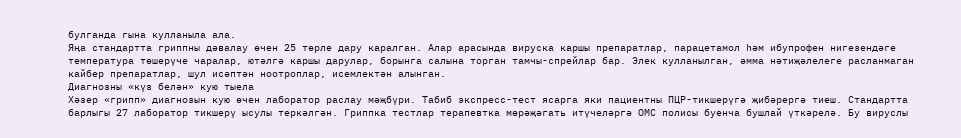булганда гына кулланыла ала.
Яңа стандартта гриппны дәвалау өчен 25 төрле дару каралган. Алар арасында вируска каршы препаратлар, парацетамол һәм ибупрофен нигезендәге температура төшерүче чаралар, ютәлгә каршы дарулар, борынга салына торган тамчы-спрейлар бар. Элек кулланылган, әмма нәтиҗәлелеге расланмаган кайбер препаратлар, шул исәптән ноотроплар, исемлектән алынган.
Диагнозны «күз белән» кую тыела
Хәзер «грипп» диагнозын кую өчен лаборатор раслау мәҗбүри. Табиб экспресс-тест ясарга яки пациентны ПЦР-тикшерүгә җибәрергә тиеш. Стандартта барлыгы 27 лаборатор тикшерү ысулы теркәлгән. Гриппка тестлар терапевтка мөрәҗәгать итүчеләргә ОМС полисы буенча бушлай үткәрелә. Бу вируслы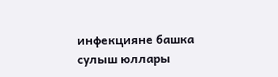инфекцияне башка сулыш юллары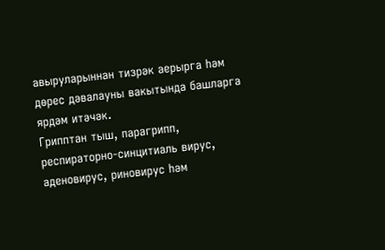авыруларыннан тизрәк аерырга һәм дөрес дәвалауны вакытында башларга ярдәм итәчәк.
Грипптан тыш, парагрипп, респираторно-синцитиаль вирус, аденовирус, риновирус һәм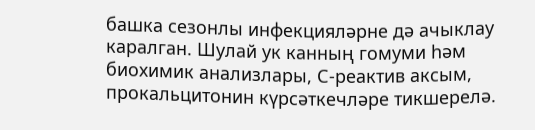башка сезонлы инфекцияләрне дә ачыклау каралган. Шулай ук канның гомуми һәм биохимик анализлары, С-реактив аксым, прокальцитонин күрсәткечләре тикшерелә.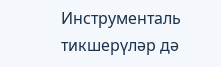Инструменталь тикшерүләр дә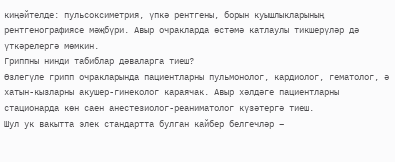киңәйтелде: пульсоксиметрия, үпкә рентгены, борын куышлыкларының рентгенографиясе мәҗбүри. Авыр очракларда өстәмә катлаулы тикшерүләр дә үткәрелергә мөмкин.
Гриппны нинди табиблар дәваларга тиеш?
Өзлегүле грипп очракларында пациентларны пульмонолог, кардиолог, гематолог, ә хатын-кызларны акушер-гинеколог караячак. Авыр хәлдәге пациентларны стационарда көн саен анестезиолог-реаниматолог күзәтергә тиеш.
Шул ук вакытта элек стандартта булган кайбер белгечләр –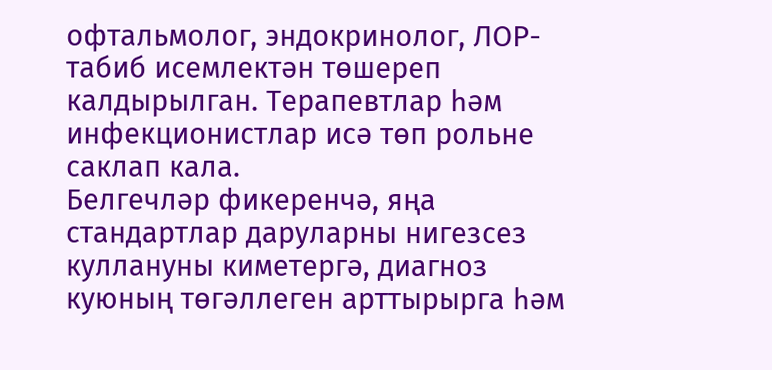офтальмолог, эндокринолог, ЛОР-табиб исемлектән төшереп калдырылган. Терапевтлар һәм инфекционистлар исә төп рольне саклап кала.
Белгечләр фикеренчә, яңа стандартлар даруларны нигезсез куллануны киметергә, диагноз куюның төгәллеген арттырырга һәм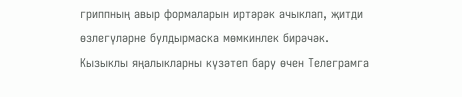гриппның авыр формаларын иртәрәк ачыклап, җитди өзлегүләрне булдырмаска мөмкинлек бирәчәк.
Кызыклы яңалыкларны күзәтеп бару өчен Телеграмга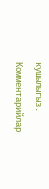кушылыгыз.
Комментарийлар